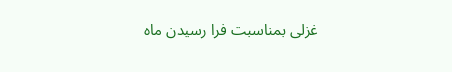غزلی بمناسبت فرا رسیدن ماه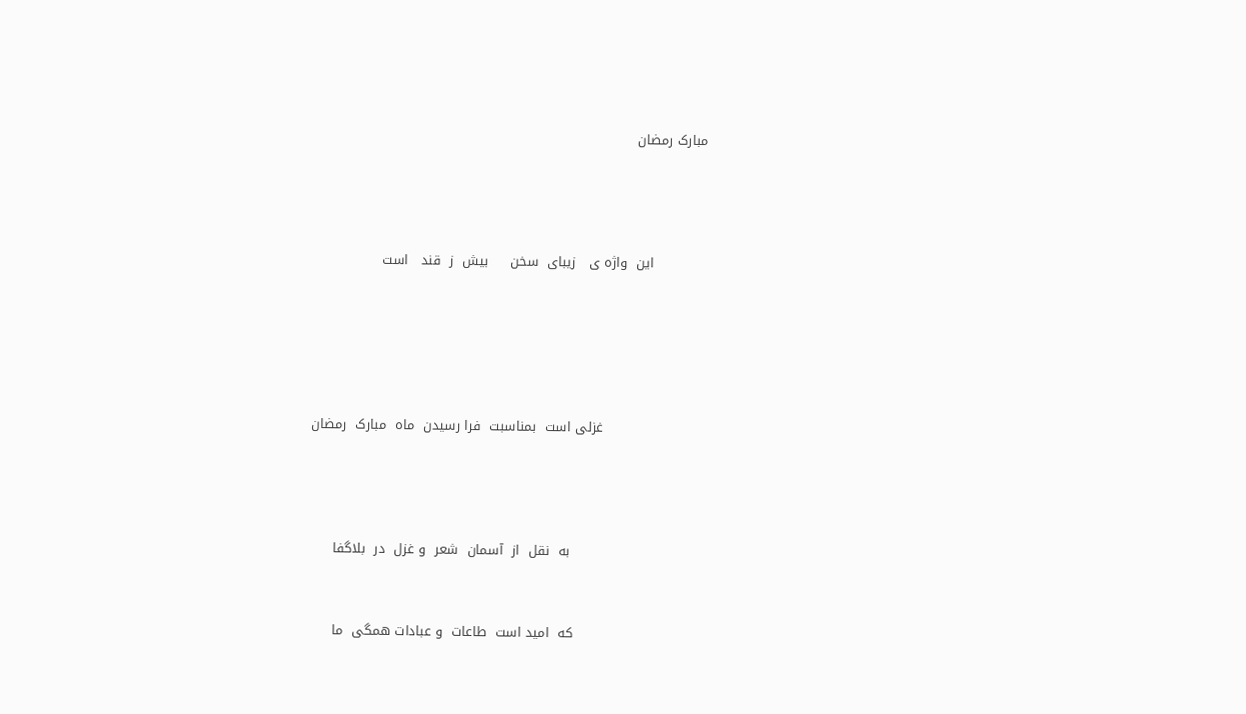مبارک رمضان





            این  واژه ی   زیبای  سخن     بیش  ز  قند   است







                       غزلی است  بمناسبت  فرا رسیدن  ماه  مبارک  رمضان





                              به  نقل  از  آسمان  شعر  و غزل  در  بلاگفا



                             که  امید است  طاعات  و عبادات همگی  ما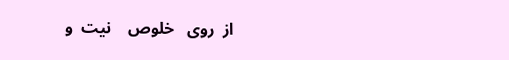از  روی   خلوص    نیت  و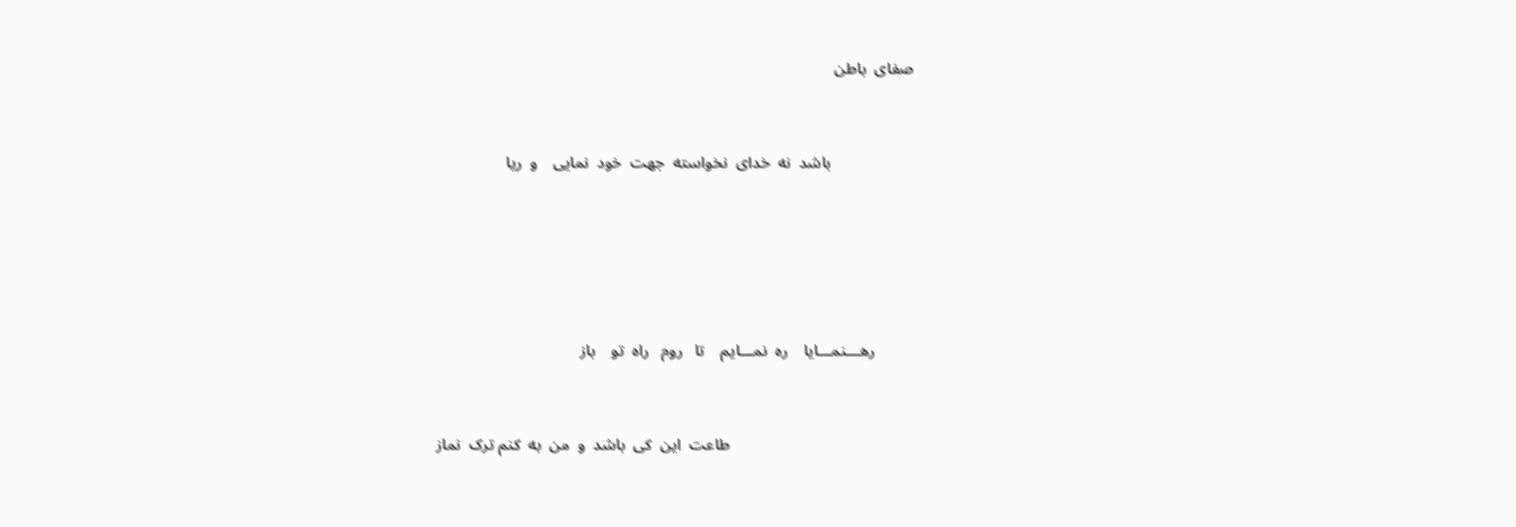صفای  باطن



                     باشد  نه  خدای  نخواسته  جهت  خود  نمایی    و  ریا







          رهـــنمـــایا    ره  نمـــایم    تا   روم   راه  تو    باز



                                               طاعت  این  کی  باشد  و  من  به  کنم ترک  نماز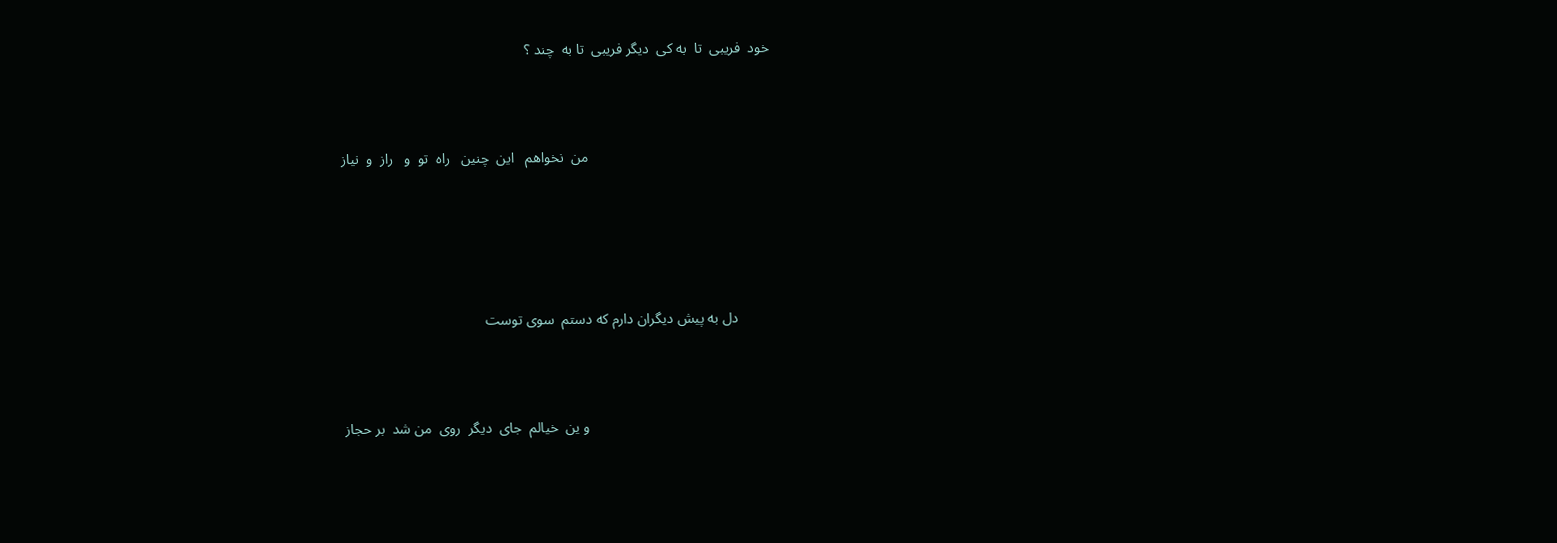خود  فریبی  تا  به کی  دیگر فریبی  تا به  چند ؟



                                                  من  نخواهم   این  چنین   راه  تو  و   راز  و  نیاز





         دل به پیش دیگران دارم که دستم  سوی توست



                                                  و ین  خیالم  جای  دیگر  روی  من شد  بر حجاز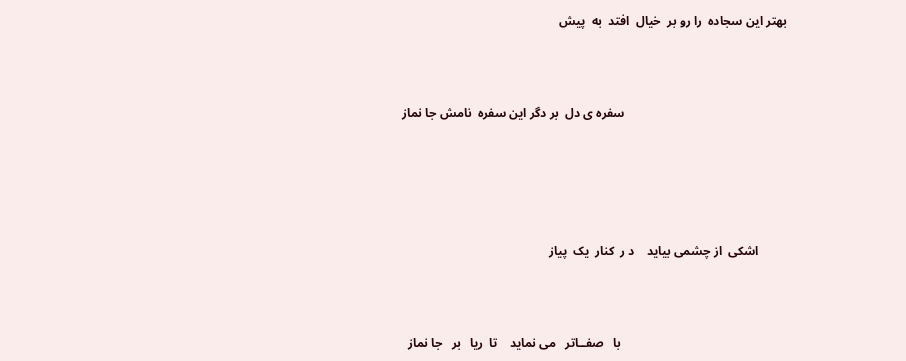بهتر این سجاده  را رو بر  خیال  افتد  به  پیش



                                                    سفره ی دل  بر دگر این سفره  نامش جا نماز





         اشکی  از چشمی بیاید    د ر  کنار  یک  پیاز



                                                     با   صفــاتر   می نماید    تا  ریا   بر   جا نماز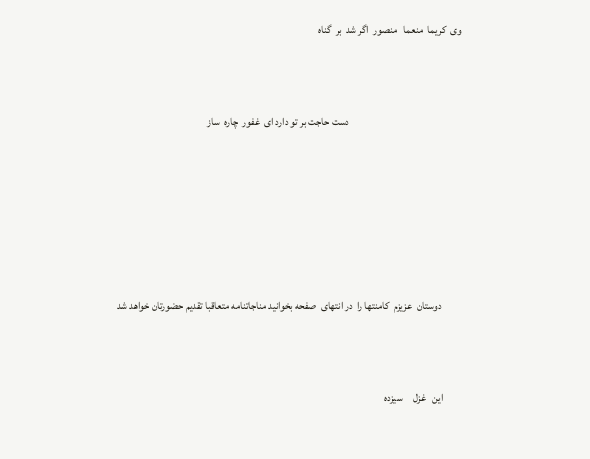وی  کریما  منعما   منصور  اگر شد  بر  گناه



                                                     دست حاجت بر تو دارد ای  غفور  چاره  ساز







          دوستان  عزیزم  کامنتها را  در انتهای  صفحه بخوانید مناجاتنامه متعاقبا تقدیم حضورتان خواهد شد



         این   غزل     سیزده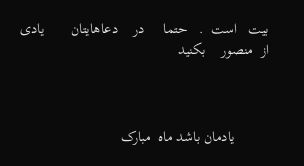بیت   است  .   حتما     در    دعاهایتان       یادی           از  منصور    بکنید



         یادمان باشد ماه  مبارک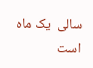سالی  یک ماه  است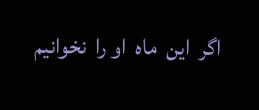اگر  این  ماه  او را  نخوانیم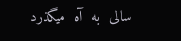سالی  به  آه  میگذرد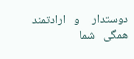دوستدار     و   ارادتمند    همگی   شما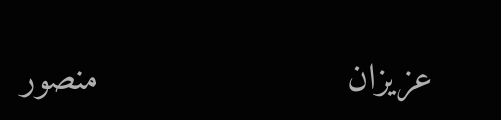عزیزان                       منصور